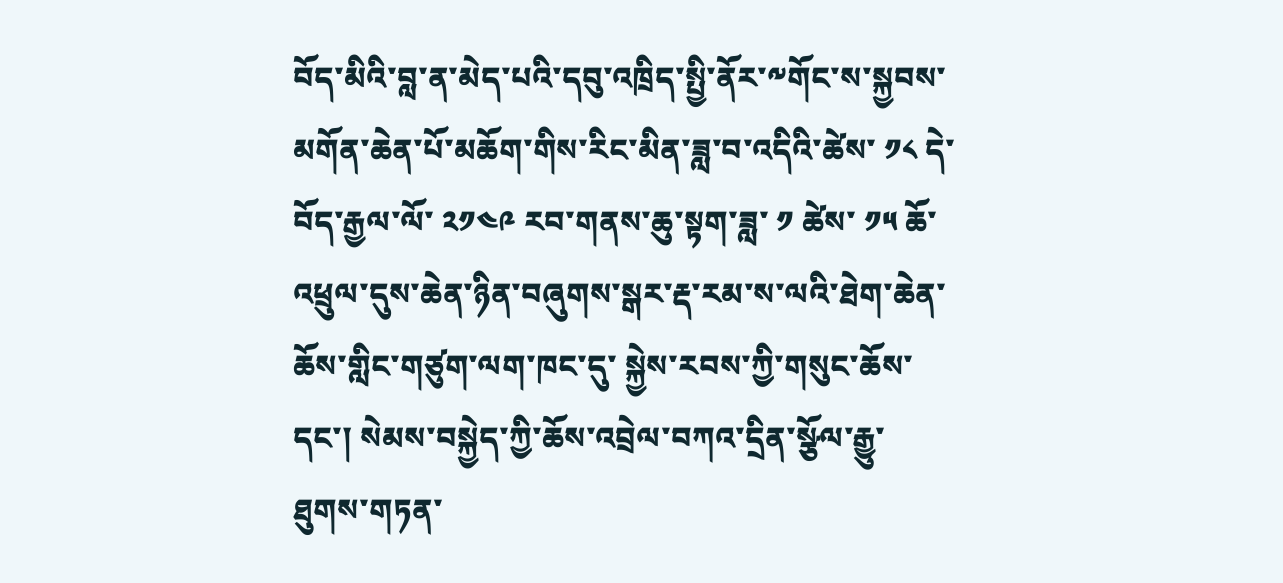བོད་མིའི་བླ་ན་མེད་པའི་དབུ་འཁྲིད་སྤྱི་ནོར་༸གོང་ས་སྐྱབས་མགོན་ཆེན་པོ་མཆོག་གིས་རིང་མིན་ཟླ་བ་འདིའི་ཚེས་ ༡༨ དེ་བོད་རྒྱལ་ལོ་ ༢༡༤༩ རབ་གནས་ཆུ་སྟག་ཟླ་ ༡ ཚེས་ ༡༥ ཆོ་འཕྲུལ་དུས་ཆེན་ཉིན་བཞུགས་སྒར་རྡ་རམ་ས་ལའི་ཐེག་ཆེན་ཆོས་གླིང་གཙུག་ལག་ཁང་དུ་ སྐྱེས་རབས་ཀྱི་གསུང་ཆོས་དང་། སེམས་བསྐྱེད་ཀྱི་ཆོས་འབྲེལ་བཀའ་དྲིན་སྩོལ་རྒྱུ་ཐུགས་གཏན་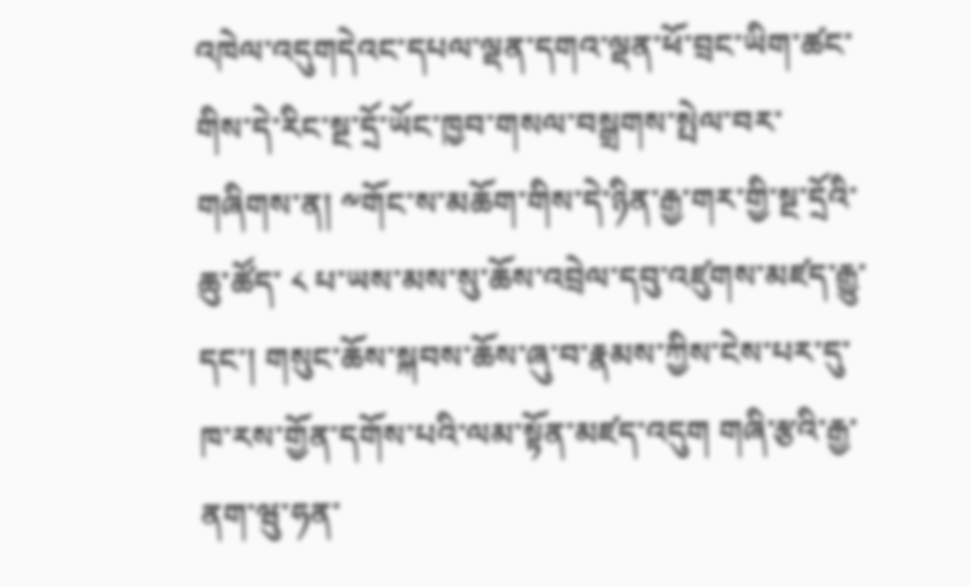འཁེལ་འདུགདེའང་དཔལ་ལྡན་དགའ་ལྡན་ཕོ་བྲང་ཡིག་ཚང་གིས་དེ་རིང་སྔ་དྲོ་ཡོང་ཁྱབ་གསལ་བསྒྲགས་སྤེལ་བར་གཞིགས་ན། ༸གོང་ས་མཆོག་གིས་དེ་ཉིན་རྒྱ་གར་གྱི་སྔ་དྲོའི་ཆུ་ཚོད་ ༨ པ་ཡས་མས་སུ་ཆོས་འབྲེལ་དབུ་འཛུགས་མཛད་རྒྱུ་དང་། གསུང་ཆོས་སྐབས་ཆོས་ཞུ་བ་རྣམས་ཀྱིས་ངེས་པར་དུ་ཁ་རས་གྱོན་དགོས་པའི་ལམ་སྟོན་མཛད་འདུག གཞི་རྩའི་རྒྱ་ནག་ཝུ་ཧན་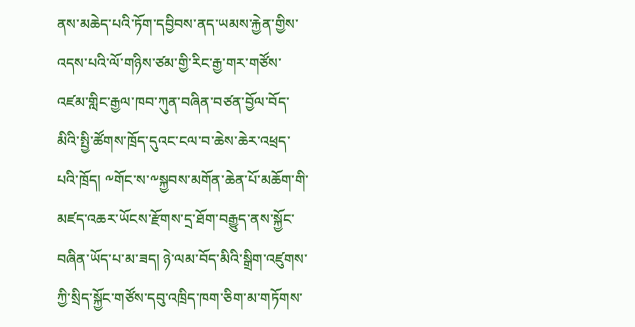ནས་མཆེད་པའི་ཏོག་དབྱིབས་ནད་ཡམས་རྐྱེན་གྱིས་འདས་པའི་ལོ་གཉིས་ཙམ་གྱི་རིང་རྒྱ་གར་གཙོས་འཛམ་གླིང་རྒྱལ་ཁབ་ཀུན་བཞིན་བཙན་བྱོལ་བོད་མིའི་སྤྱི་ཚོགས་ཁྲོད་དུའང་ངལ་བ་ཆེས་ཆེར་འཕྲད་པའི་ཁྲོད། ༸གོང་ས་༸སྐྱབས་མགོན་ཆེན་པོ་མཆོག་གི་མཛད་འཆར་ཡོངས་རྫོགས་དྲ་ཐོག་བརྒྱུད་ནས་སྐྱོང་བཞིན་ཡོད་པ་མ་ཟད། ཉེ་ལམ་བོད་མིའི་སྒྲིག་འཛུགས་ཀྱི་སྲིད་སྐྱོང་གཙོས་དབུ་འཁྲིད་ཁག་ཅིག་མ་གཏོགས་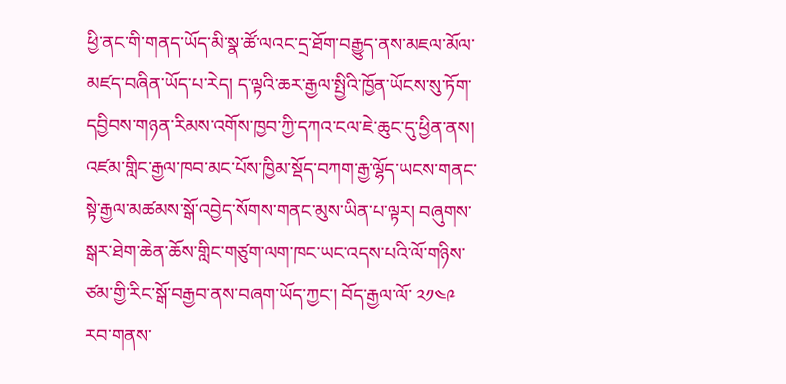ཕྱི་ནང་གི་གནད་ཡོད་མི་སྣ་ཚོ་ལའང་དྲ་ཐོག་བརྒྱུད་ནས་མཇལ་མོལ་མཛད་བཞིན་ཡོད་པ་རེད། ད་ལྟའི་ཆར་རྒྱལ་སྤྱིའི་ཁྱོན་ཡོངས་སུ་ཏོག་དབྱིབས་གཉན་རིམས་འགོས་ཁྱབ་ཀྱི་དཀའ་ངལ་ཇེ་ཆུང་དུ་ཕྱིན་ནས། འཛམ་གླིང་རྒྱལ་ཁབ་མང་པོས་ཁྱིམ་སྡོད་བཀག་རྒྱ་ལྷོད་ཡངས་གནང་སྟེ་རྒྱལ་མཚམས་སྒོ་འབྱེད་སོགས་གནང་མུས་ཡིན་པ་ལྟར། བཞུགས་སྒར་ཐེག་ཆེན་ཆོས་གླིང་གཙུག་ལག་ཁང་ཡང་འདས་པའི་ལོ་གཉིས་ཙམ་གྱི་རིང་སྒོ་བརྒྱབ་ནས་བཞག་ཡོད་ཀྱང་། བོད་རྒྱལ་ལོ་ ༢༡༤༩ རབ་གནས་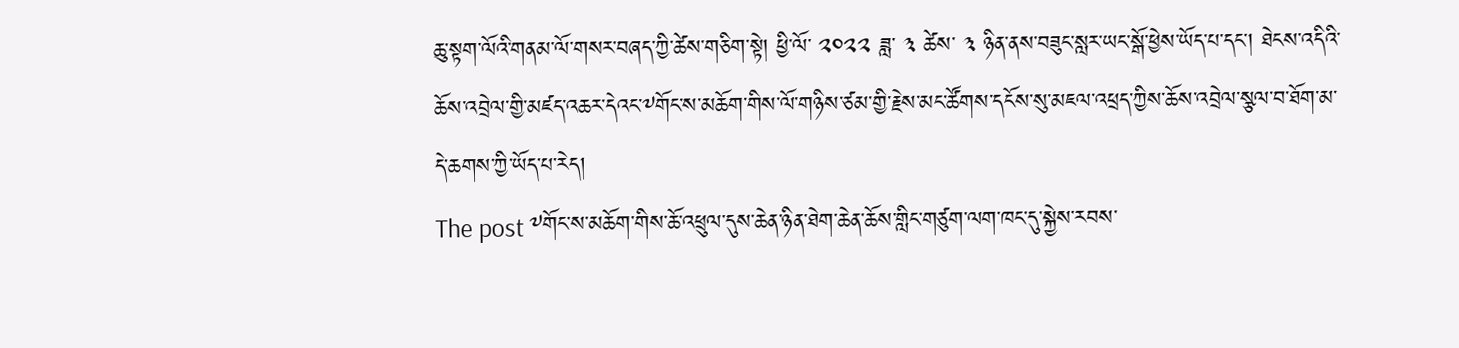ཆུ་སྟག་ལོའི་གནམ་ལོ་གསར་བཞད་ཀྱི་ཚེས་གཅིག་སྟེ། ཕྱི་ལོ་ ༢༠༢༢ ཟླ་ ༣ ཚེས་ ༣ ཉིན་ནས་བཟུང་སླར་ཡང་སྒོ་ཕྱེས་ཡོད་པ་དང་། ཐེངས་འདིའི་ཆོས་འབྲེལ་གྱི་མཛད་འཆར་དེའང་༸གོང་ས་མཆོག་གིས་ལོ་གཉིས་ཙམ་གྱི་རྗེས་མང་ཚོགས་དངོས་སུ་མཇལ་འཕྲད་ཀྱིས་ཆོས་འབྲེལ་སྩལ་བ་ཐོག་མ་དེ་ཆགས་ཀྱི་ཡོད་པ་རེད།
The post ༸གོང་ས་མཆོག་གིས་ཆོ་འཕྲུལ་དུས་ཆེན་ཉིན་ཐེག་ཆེན་ཆོས་གླིང་གཙུག་ལག་ཁང་དུ་སྐྱེས་རབས་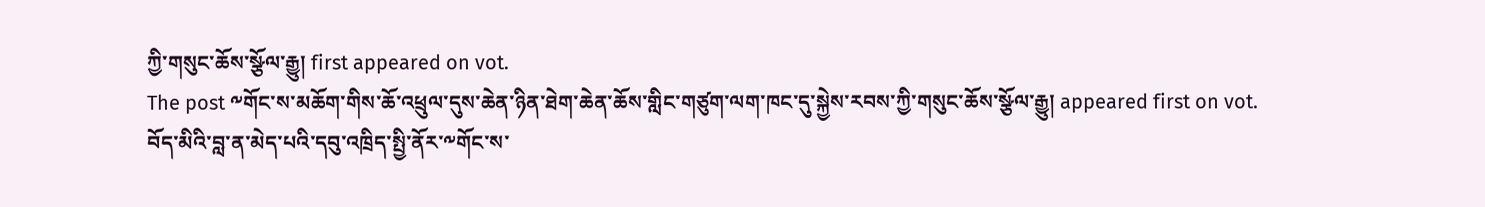ཀྱི་གསུང་ཆོས་སྩོལ་རྒྱུ། first appeared on vot.
The post ༸གོང་ས་མཆོག་གིས་ཆོ་འཕྲུལ་དུས་ཆེན་ཉིན་ཐེག་ཆེན་ཆོས་གླིང་གཙུག་ལག་ཁང་དུ་སྐྱེས་རབས་ཀྱི་གསུང་ཆོས་སྩོལ་རྒྱུ། appeared first on vot.
བོད་མིའི་བླ་ན་མེད་པའི་དབུ་འཁྲིད་སྤྱི་ནོར་༸གོང་ས་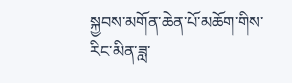སྐྱབས་མགོན་ཆེན་པོ་མཆོག་གིས་རིང་མིན་ཟླ་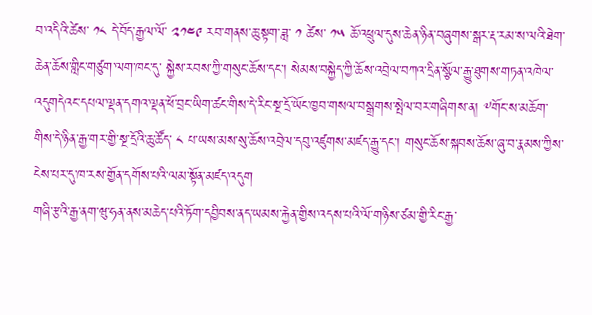བ་འདིའི་ཚེས་ ༡༨ དེ་བོད་རྒྱལ་ལོ་ ༢༡༤༩ རབ་གནས་ཆུ་སྟག་ཟླ་ ༡ ཚེས་ ༡༥ ཆོ་འཕྲུལ་དུས་ཆེན་ཉིན་བཞུགས་སྒར་རྡ་རམ་ས་ལའི་ཐེག་ཆེན་ཆོས་གླིང་གཙུག་ལག་ཁང་དུ་ སྐྱེས་རབས་ཀྱི་གསུང་ཆོས་དང་། སེམས་བསྐྱེད་ཀྱི་ཆོས་འབྲེལ་བཀའ་དྲིན་སྩོལ་རྒྱུ་ཐུགས་གཏན་འཁེལ་འདུགདེའང་དཔལ་ལྡན་དགའ་ལྡན་ཕོ་བྲང་ཡིག་ཚང་གིས་དེ་རིང་སྔ་དྲོ་ཡོང་ཁྱབ་གསལ་བསྒྲགས་སྤེལ་བར་གཞིགས་ན། ༸གོང་ས་མཆོག་གིས་དེ་ཉིན་རྒྱ་གར་གྱི་སྔ་དྲོའི་ཆུ་ཚོད་ ༨ པ་ཡས་མས་སུ་ཆོས་འབྲེལ་དབུ་འཛུགས་མཛད་རྒྱུ་དང་། གསུང་ཆོས་སྐབས་ཆོས་ཞུ་བ་རྣམས་ཀྱིས་ངེས་པར་དུ་ཁ་རས་གྱོན་དགོས་པའི་ལམ་སྟོན་མཛད་འདུག
གཞི་རྩའི་རྒྱ་ནག་ཝུ་ཧན་ནས་མཆེད་པའི་ཏོག་དབྱིབས་ནད་ཡམས་རྐྱེན་གྱིས་འདས་པའི་ལོ་གཉིས་ཙམ་གྱི་རིང་རྒྱ་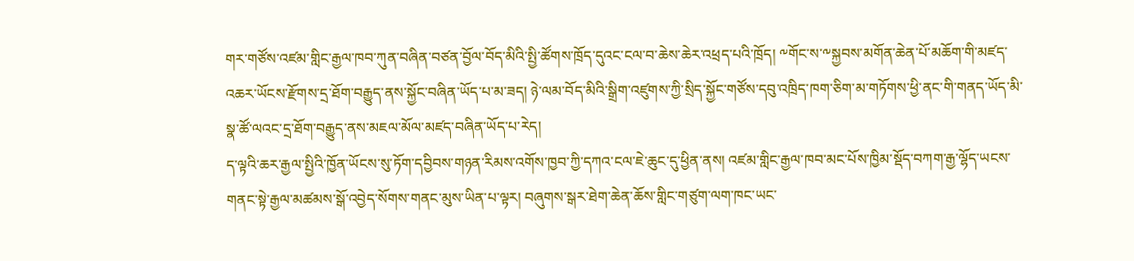གར་གཙོས་འཛམ་གླིང་རྒྱལ་ཁབ་ཀུན་བཞིན་བཙན་བྱོལ་བོད་མིའི་སྤྱི་ཚོགས་ཁྲོད་དུའང་ངལ་བ་ཆེས་ཆེར་འཕྲད་པའི་ཁྲོད། ༸གོང་ས་༸སྐྱབས་མགོན་ཆེན་པོ་མཆོག་གི་མཛད་འཆར་ཡོངས་རྫོགས་དྲ་ཐོག་བརྒྱུད་ནས་སྐྱོང་བཞིན་ཡོད་པ་མ་ཟད། ཉེ་ལམ་བོད་མིའི་སྒྲིག་འཛུགས་ཀྱི་སྲིད་སྐྱོང་གཙོས་དབུ་འཁྲིད་ཁག་ཅིག་མ་གཏོགས་ཕྱི་ནང་གི་གནད་ཡོད་མི་སྣ་ཚོ་ལའང་དྲ་ཐོག་བརྒྱུད་ནས་མཇལ་མོལ་མཛད་བཞིན་ཡོད་པ་རེད།
ད་ལྟའི་ཆར་རྒྱལ་སྤྱིའི་ཁྱོན་ཡོངས་སུ་ཏོག་དབྱིབས་གཉན་རིམས་འགོས་ཁྱབ་ཀྱི་དཀའ་ངལ་ཇེ་ཆུང་དུ་ཕྱིན་ནས། འཛམ་གླིང་རྒྱལ་ཁབ་མང་པོས་ཁྱིམ་སྡོད་བཀག་རྒྱ་ལྷོད་ཡངས་གནང་སྟེ་རྒྱལ་མཚམས་སྒོ་འབྱེད་སོགས་གནང་མུས་ཡིན་པ་ལྟར། བཞུགས་སྒར་ཐེག་ཆེན་ཆོས་གླིང་གཙུག་ལག་ཁང་ཡང་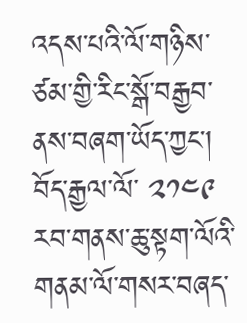འདས་པའི་ལོ་གཉིས་ཙམ་གྱི་རིང་སྒོ་བརྒྱབ་ནས་བཞག་ཡོད་ཀྱང་། བོད་རྒྱལ་ལོ་ ༢༡༤༩ རབ་གནས་ཆུ་སྟག་ལོའི་གནམ་ལོ་གསར་བཞད་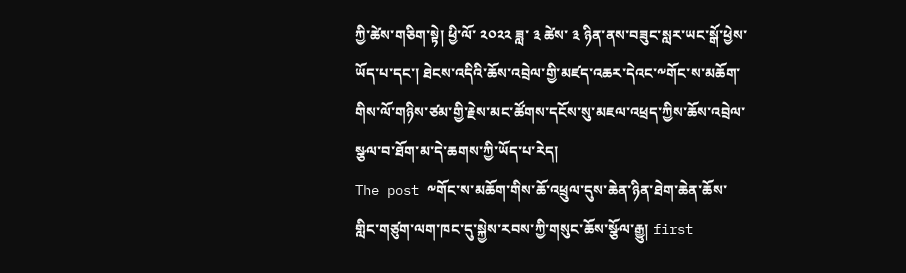ཀྱི་ཚེས་གཅིག་སྟེ། ཕྱི་ལོ་ ༢༠༢༢ ཟླ་ ༣ ཚེས་ ༣ ཉིན་ནས་བཟུང་སླར་ཡང་སྒོ་ཕྱེས་ཡོད་པ་དང་། ཐེངས་འདིའི་ཆོས་འབྲེལ་གྱི་མཛད་འཆར་དེའང་༸གོང་ས་མཆོག་གིས་ལོ་གཉིས་ཙམ་གྱི་རྗེས་མང་ཚོགས་དངོས་སུ་མཇལ་འཕྲད་ཀྱིས་ཆོས་འབྲེལ་སྩལ་བ་ཐོག་མ་དེ་ཆགས་ཀྱི་ཡོད་པ་རེད།
The post ༸གོང་ས་མཆོག་གིས་ཆོ་འཕྲུལ་དུས་ཆེན་ཉིན་ཐེག་ཆེན་ཆོས་གླིང་གཙུག་ལག་ཁང་དུ་སྐྱེས་རབས་ཀྱི་གསུང་ཆོས་སྩོལ་རྒྱུ། first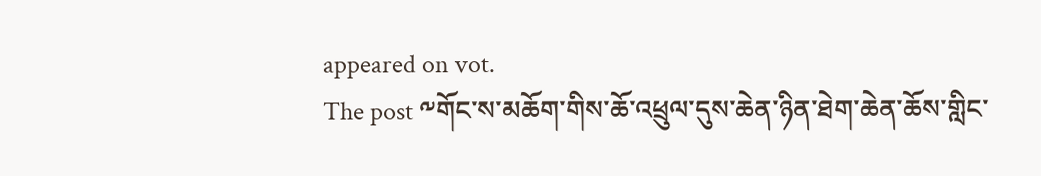appeared on vot.
The post ༸གོང་ས་མཆོག་གིས་ཆོ་འཕྲུལ་དུས་ཆེན་ཉིན་ཐེག་ཆེན་ཆོས་གླིང་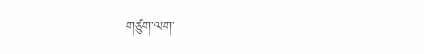གཙུག་ལག་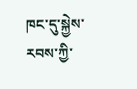ཁང་དུ་སྐྱེས་རབས་ཀྱི་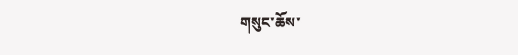གསུང་ཆོས་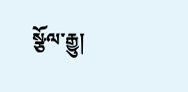སྩོལ་རྒྱུ།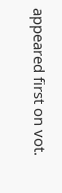appeared first on vot.